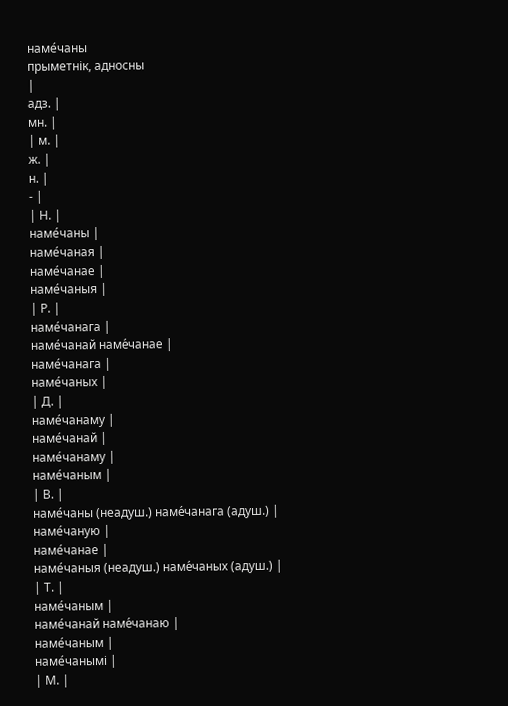наме́чаны
прыметнік, адносны
|
адз. |
мн. |
| м. |
ж. |
н. |
- |
| Н. |
наме́чаны |
наме́чаная |
наме́чанае |
наме́чаныя |
| Р. |
наме́чанага |
наме́чанай наме́чанае |
наме́чанага |
наме́чаных |
| Д. |
наме́чанаму |
наме́чанай |
наме́чанаму |
наме́чаным |
| В. |
наме́чаны (неадуш.) наме́чанага (адуш.) |
наме́чаную |
наме́чанае |
наме́чаныя (неадуш.) наме́чаных (адуш.) |
| Т. |
наме́чаным |
наме́чанай наме́чанаю |
наме́чаным |
наме́чанымі |
| М. |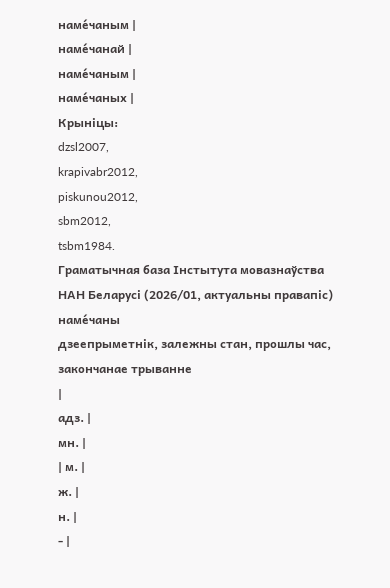наме́чаным |
наме́чанай |
наме́чаным |
наме́чаных |
Крыніцы:
dzsl2007,
krapivabr2012,
piskunou2012,
sbm2012,
tsbm1984.
Граматычная база Інстытута мовазнаўства НАН Беларусі (2026/01, актуальны правапіс)
наме́чаны
дзеепрыметнік, залежны стан, прошлы час, закончанае трыванне
|
адз. |
мн. |
| м. |
ж. |
н. |
- |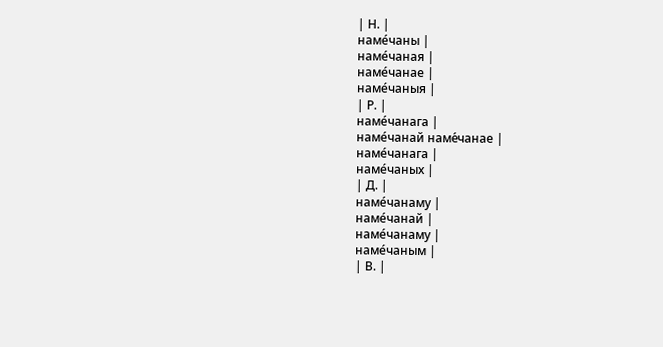| Н. |
наме́чаны |
наме́чаная |
наме́чанае |
наме́чаныя |
| Р. |
наме́чанага |
наме́чанай наме́чанае |
наме́чанага |
наме́чаных |
| Д. |
наме́чанаму |
наме́чанай |
наме́чанаму |
наме́чаным |
| В. |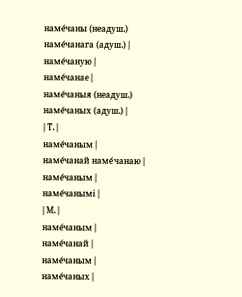наме́чаны (неадуш.) наме́чанага (адуш.) |
наме́чаную |
наме́чанае |
наме́чаныя (неадуш.) наме́чаных (адуш.) |
| Т. |
наме́чаным |
наме́чанай наме́чанаю |
наме́чаным |
наме́чанымі |
| М. |
наме́чаным |
наме́чанай |
наме́чаным |
наме́чаных |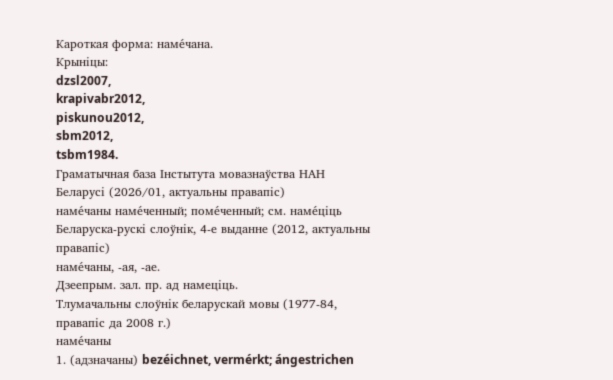Кароткая форма: наме́чана.
Крыніцы:
dzsl2007,
krapivabr2012,
piskunou2012,
sbm2012,
tsbm1984.
Граматычная база Інстытута мовазнаўства НАН Беларусі (2026/01, актуальны правапіс)
наме́чаны наме́ченный; поме́ченный; см. наме́ціць
Беларуска-рускі слоўнік, 4-е выданне (2012, актуальны правапіс)
наме́чаны, ‑ая, ‑ае.
Дзеепрым. зал. пр. ад намеціць.
Тлумачальны слоўнік беларускай мовы (1977-84, правапіс да 2008 г.)
наме́чаны
1. (адзначаны) bezéichnet, vermérkt; ángestrichen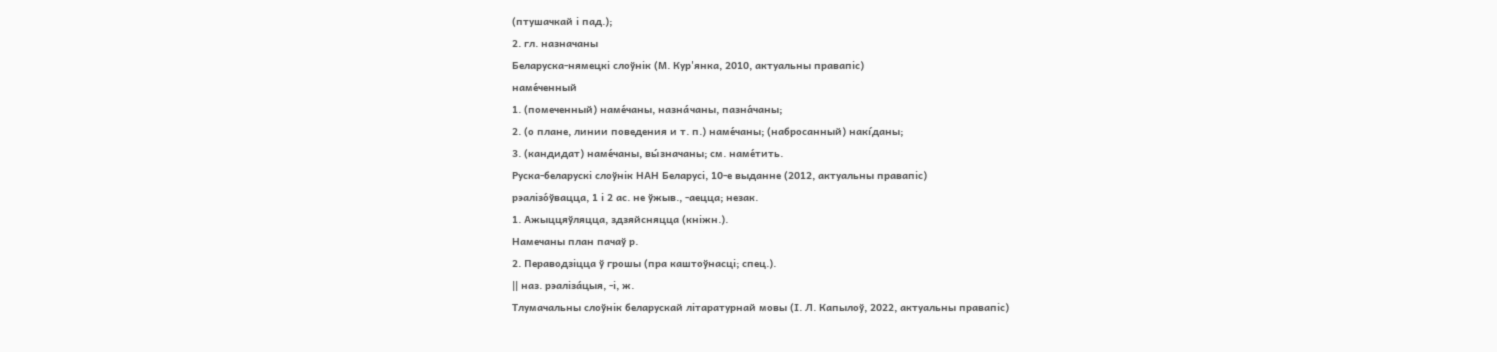(птушачкай і пад.);
2. гл. назначаны
Беларуска-нямецкі слоўнік (М. Кур'янка, 2010, актуальны правапіс)
наме́ченный
1. (помеченный) наме́чаны, назна́чаны, пазна́чаны;
2. (о плане, линии поведения и т. п.) наме́чаны; (набросанный) накі́даны;
3. (кандидат) наме́чаны, вы́значаны; см. наме́тить.
Руска-беларускі слоўнік НАН Беларусі, 10-е выданне (2012, актуальны правапіс)
рэалізо́ўвацца, 1 і 2 ас. не ўжыв., -аецца; незак.
1. Ажыццяўляцца, здзяйсняцца (кніжн.).
Намечаны план пачаў р.
2. Пераводзіцца ў грошы (пра каштоўнасці; спец.).
|| наз. рэаліза́цыя, -і, ж.
Тлумачальны слоўнік беларускай літаратурнай мовы (І. Л. Капылоў, 2022, актуальны правапіс)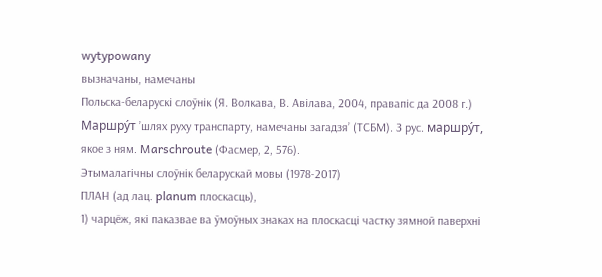wytypowany
вызначаны, намечаны
Польска-беларускі слоўнік (Я. Волкава, В. Авілава, 2004, правапіс да 2008 г.)
Маршру́т ’шлях руху транспарту, намечаны загадзя’ (ТСБМ). З рус. маршру́т, якое з ням. Marschroute (Фасмер, 2, 576).
Этымалагічны слоўнік беларускай мовы (1978-2017)
ПЛАН (ад лац. planum плоскасць),
1) чарцёж, які паказвае ва ўмоўных знаках на плоскасці частку зямной паверхні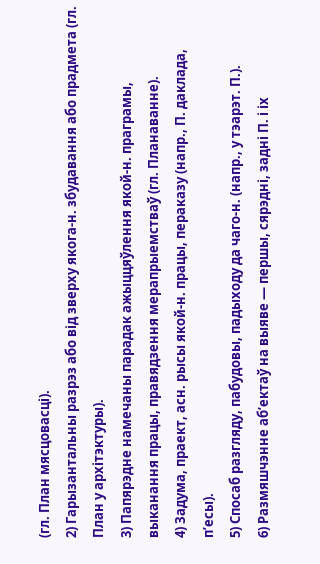(гл. План мясцовасці).
2) Гарызантальны разрэз або від зверху якога-н. збудавання або прадмета (гл. План у архітэктуры).
3) Папярэдне намечаны парадак ажыццяўлення якой-н. праграмы, выканання працы, правядзення мерапрыемстваў (гл. Планаванне).
4) Задума, праект, асн. рысы якой-н. працы, пераказу (напр., П. даклада, п’есы).
5) Спосаб разгляду, пабудовы, падыходу да чаго-н. (напр., у тэарэт. П.).
6) Размяшчэнне аб’ектаў на выяве — першы, сярэдні, задні П. і іх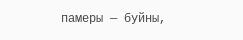памеры — буйны,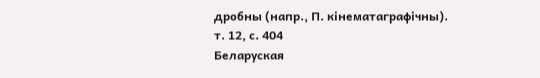дробны (напр., П. кінематаграфічны).
т. 12, с. 404
Беларуская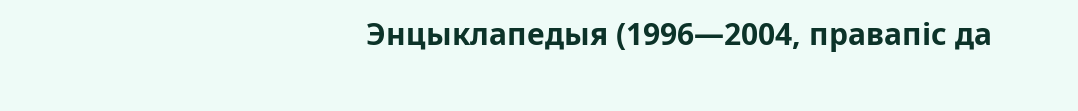Энцыклапедыя (1996—2004, правапіс да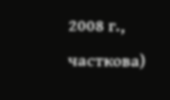2008 г., часткова)